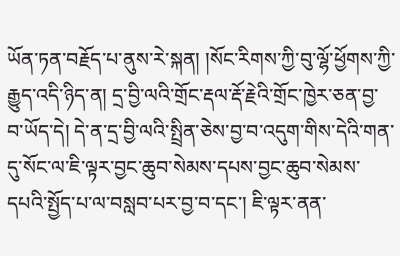ཡོན་ཏན་བརྗོད་པ་ནུས་རེ་སྐན། །སོང་རིགས་ཀྱི་བུ་ལྷོ་ཕྱོགས་ཀྱི་རྒྱུད་འདི་ཉིད་ན། དྲ་བྱི་ལའི་གྲོང་རྡལ་རྡོ་རྗེའི་གྲོང་ཁྱེར་ཅན་བྱ་བ་ཡོད་དེ། དེ་ན་དྲ་བྱི་ལའི་སྤྲིན་ཅེས་བྱ་བ་འདུག་གིས་དེའི་གན་དུ་སོང་ལ་ཇི་ལྟར་བྱང་ཆུབ་སེམས་དཔས་བྱང་ཆུབ་སེམས་དཔའི་སྤྱོད་པ་ལ་བསླབ་པར་བྱ་བ་དང་། ཇི་ལྟར་ནན་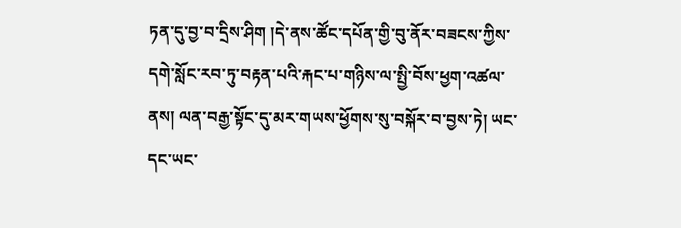ཏན་དུ་བྱ་བ་དྲིས་ཤིག །དེ་ནས་ཚོང་དཔོན་གྱི་བུ་ནོར་བཟངས་ཀྱིས་དགེ་སློང་རབ་ཏུ་བརྟན་པའི་རྐང་པ་གཉིས་ལ་སྤྱི་བོས་ཕྱག་འཚལ་ནས། ལན་བརྒྱ་སྟོང་དུ་མར་གཡས་ཕྱོགས་སུ་བསྐོར་བ་བྱས་ཏེ། ཡང་དང་ཡང་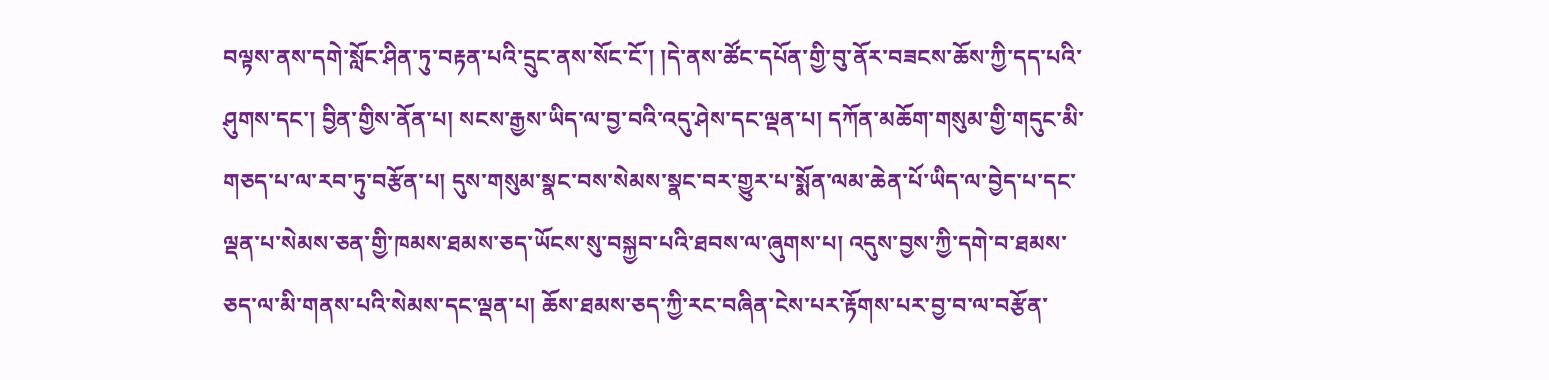བལྟས་ནས་དགེ་སློང་ཤིན་ཏུ་བརྟན་པའི་དྲུང་ནས་སོང་ངོ་། །དེ་ནས་ཚོང་དཔོན་གྱི་བུ་ནོར་བཟངས་ཆོས་ཀྱི་དད་པའི་ཤུགས་དང་། བྱིན་གྱིས་ནོན་པ། སངས་རྒྱས་ཡིད་ལ་བྱ་བའི་འདུ་ཤེས་དང་ལྡན་པ། དཀོན་མཆོག་གསུམ་གྱི་གདུང་མི་གཅད་པ་ལ་རབ་ཏུ་བརྩོན་པ། དུས་གསུམ་སྣང་བས་སེམས་སྣང་བར་གྱུར་པ་སྨོན་ལམ་ཆེན་པོ་ཡིད་ལ་བྱེད་པ་དང་ལྡན་པ་སེམས་ཅན་གྱི་ཁམས་ཐམས་ཅད་ཡོངས་སུ་བསྐྱབ་པའི་ཐབས་ལ་ཞུགས་པ། འདུས་བྱས་ཀྱི་དགེ་བ་ཐམས་ཅད་ལ་མི་གནས་པའི་སེམས་དང་ལྡན་པ། ཆོས་ཐམས་ཅད་ཀྱི་རང་བཞིན་ངེས་པར་རྟོགས་པར་བྱ་བ་ལ་བརྩོན་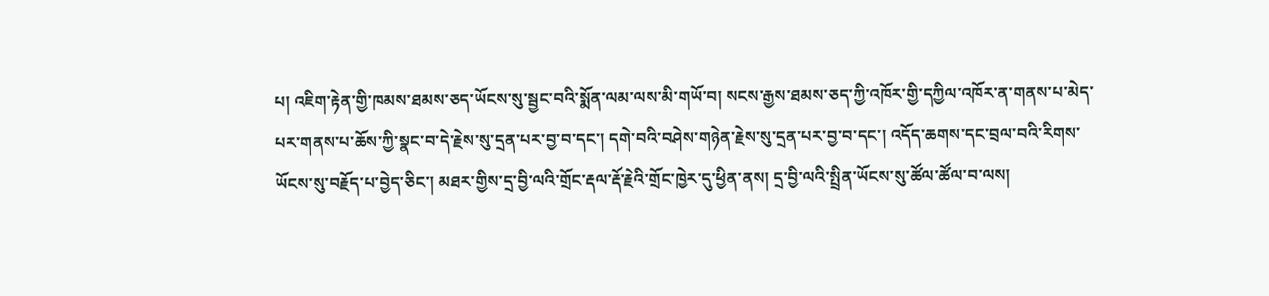པ། འཇིག་རྟེན་གྱི་ཁམས་ཐམས་ཅད་ཡོངས་སུ་སྦྱང་བའི་སྨོན་ལམ་ལས་མི་གཡོ་བ། སངས་རྒྱས་ཐམས་ཅད་ཀྱི་འཁོར་གྱི་དཀྱིལ་འཁོར་ན་གནས་པ་མེད་པར་གནས་པ་ཆོས་ཀྱི་སྣང་བ་དེ་རྗེས་སུ་དྲན་པར་བྱ་བ་དང་། དགེ་བའི་བཤེས་གཉེན་རྗེས་སུ་དྲན་པར་བྱ་བ་དང་། འདོད་ཆགས་དང་བྲལ་བའི་རིགས་ཡོངས་སུ་བརྗོད་པ་བྱེད་ཅིང་། མཐར་གྱིས་དྲ་བྱི་ལའི་གྲོང་རྡལ་རྡོ་རྗེའི་གྲོང་ཁྱེར་དུ་ཕྱིན་ནས། དྲ་བྱི་ལའི་སྤྲིན་ཡོངས་སུ་ཚོལ་ཚོལ་བ་ལས།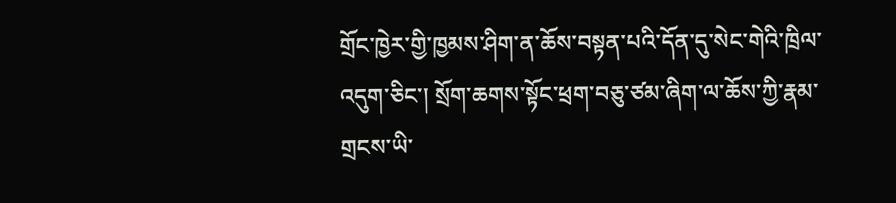གྲོང་ཁྱེར་གྱི་ཁྱམས་ཤིག་ན་ཆོས་བསྟན་པའི་དོན་དུ་སེང་གེའི་ཁྲིལ་འདུག་ཅིང་། སྲོག་ཆགས་སྟོང་ཕྲག་བཅུ་ཙམ་ཞིག་ལ་ཆོས་ཀྱི་རྣམ་གྲངས་ཡི་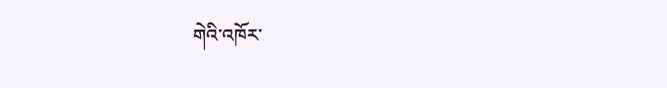གེའི་འཁོར་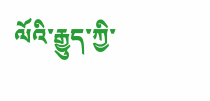ལོའི་རྒྱུད་ཀྱི་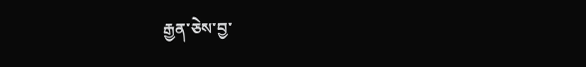རྒྱན་ཅེས་བྱ་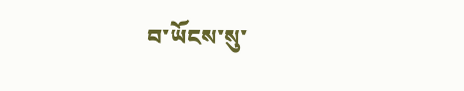བ་ཡོངས་སུ་